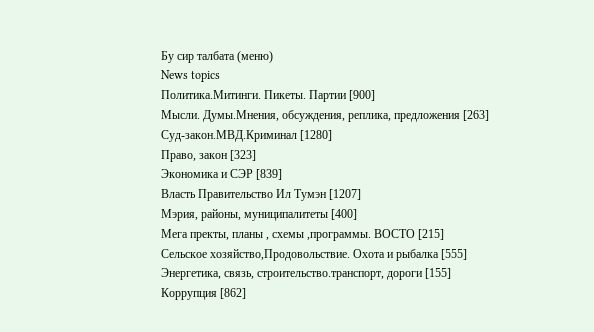Бу сир талбата (меню)
News topics
Политика.Митинги. Пикеты. Партии [900]
Мысли. Думы.Мнения, обсуждения, реплика, предложения [263]
Суд-закон.МВД.Криминал [1280]
Право, закон [323]
Экономика и СЭР [839]
Власть Правительство Ил Тумэн [1207]
Мэрия, районы, муниципалитеты [400]
Мега пректы, планы , схемы ,программы. ВОСТО [215]
Сельское хозяйство,Продовольствие. Охота и рыбалка [555]
Энергетика, связь, строительство.транспорт, дороги [155]
Коррупция [862]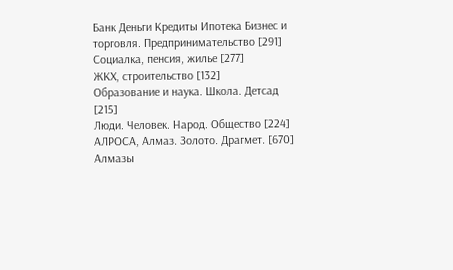Банк Деньги Кредиты Ипотека Бизнес и торговля. Предпринимательство [291]
Социалка, пенсия, жилье [277]
ЖКХ, строительство [132]
Образование и наука. Школа. Детсад [215]
Люди. Человек. Народ. Общество [224]
АЛРОСА, Алмаз. Золото. Драгмет. [670]
Алмазы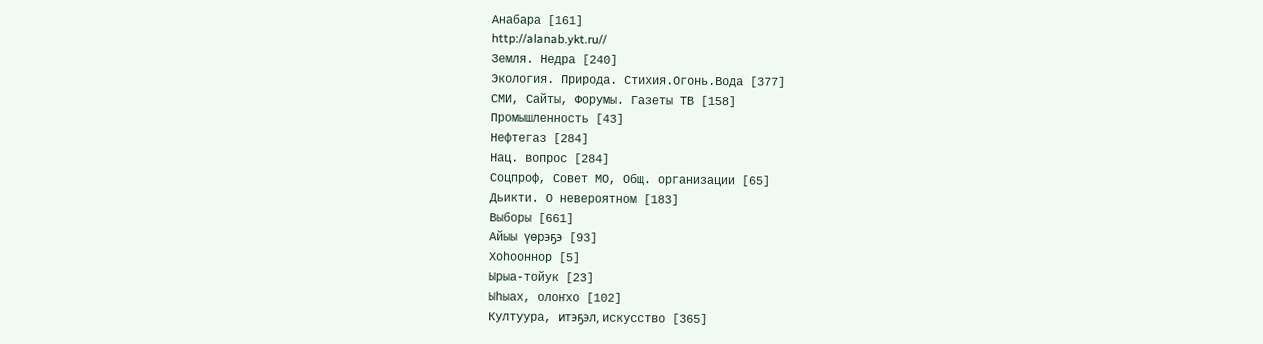Анабара [161]
http://alanab.ykt.ru//
Земля. Недра [240]
Экология. Природа. Стихия.Огонь.Вода [377]
СМИ, Сайты, Форумы. Газеты ТВ [158]
Промышленность [43]
Нефтегаз [284]
Нац. вопрос [284]
Соцпроф, Совет МО, Общ. организации [65]
Дьикти. О невероятном [183]
Выборы [661]
Айыы үөрэҕэ [93]
Хоһооннор [5]
Ырыа-тойук [23]
Ыһыах, олоҥхо [102]
Култуура, итэҕэл, искусство [365]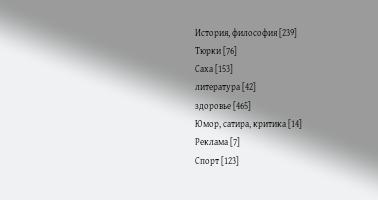История, философия [239]
Тюрки [76]
Саха [153]
литература [42]
здоровье [465]
Юмор, сатира, критика [14]
Реклама [7]
Спорт [123]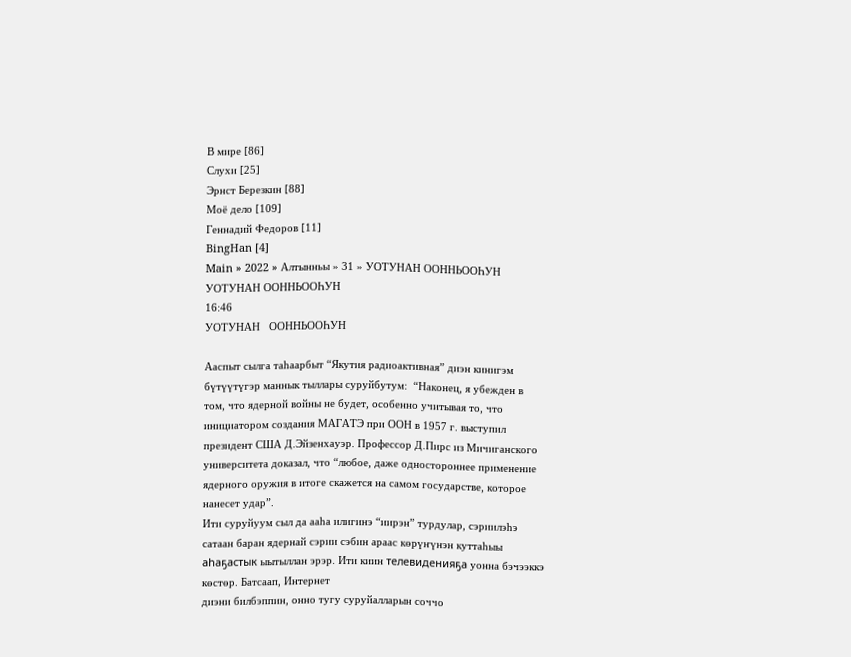В мире [86]
Слухи [25]
Эрнст Березкин [88]
Моё дело [109]
Геннадий Федоров [11]
BingHan [4]
Main » 2022 » Алтынньы » 31 » УОТУНАН ООННЬООҺУН
УОТУНАН ООННЬООҺУН
16:46
УОТУНАН   ООННЬООҺУН

Ааспыт сылга таһаарбыт “Якутия радиоактивная” диэн кинигэм бүтүүтүгэр маннык тыллары суруйбутум:  “Наконец, я убежден в том, что ядерной войны не будет, особенно учитывая то, что инициатором создания МАГАТЭ при ООН в 1957 г. выступил президент США Д.Эйзенхауэр. Профессор Д.Пирс из Мичиганского университета доказал, что “любое, даже одностороннее применение ядерного оружия в итоге скажется на самом государстве, которое нанесет удар”.
Ити суруйуум сыл да ааһа илигинэ “иирэн” турдулар, сэриилэһэ сатаан баран ядернай сэрии сэбин араас көрүҥүнэн куттаһыы аһаҕастык ыытыллан эрэр. Ити киин телевиденияҕа уонна бэчээккэ көстөр. Батсаап, Интернет
диэни билбэппин, онно тугу суруйалларын соччо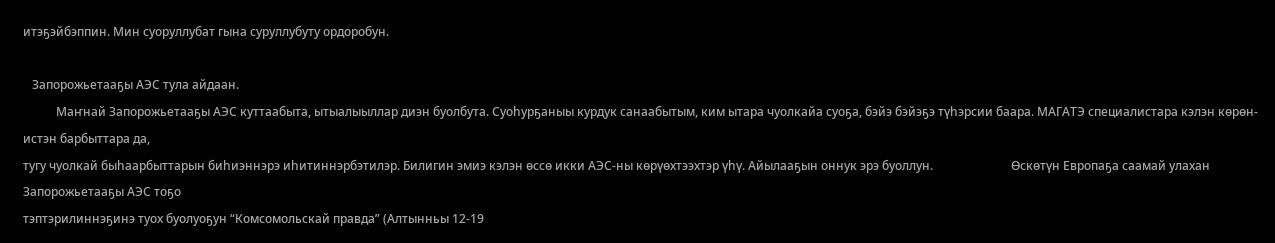итэҕэйбэппин. Мин суоруллубат гына суруллубуту ордоробун.

   Запорожьетааҕы АЭС тула айдаан.
           Маҥнай Запорожьетааҕы АЭС куттаабыта, ытыалыыллар диэн буолбута. Суоһурҕаныы курдук санаабытым, ким ытара чуолкайа суоҕа, бэйэ бэйэҕэ түһэрсии баара. МАГАТЭ специалистара кэлэн көрөн-истэн барбыттара да,
тугу чуолкай быһаарбыттарын биһиэннэрэ иһитиннэрбэтилэр. Билигин эмиэ кэлэн өссө икки АЭС-ны көрүөхтээхтэр үһү. Айылааҕын оннук эрэ буоллун.                          Өскөтүн Европаҕа саамай улахан Запорожьетааҕы АЭС тоҕо
тэптэрилиннэҕинэ туох буолуоҕун “Комсомольскай правда” (Алтынньы 12-19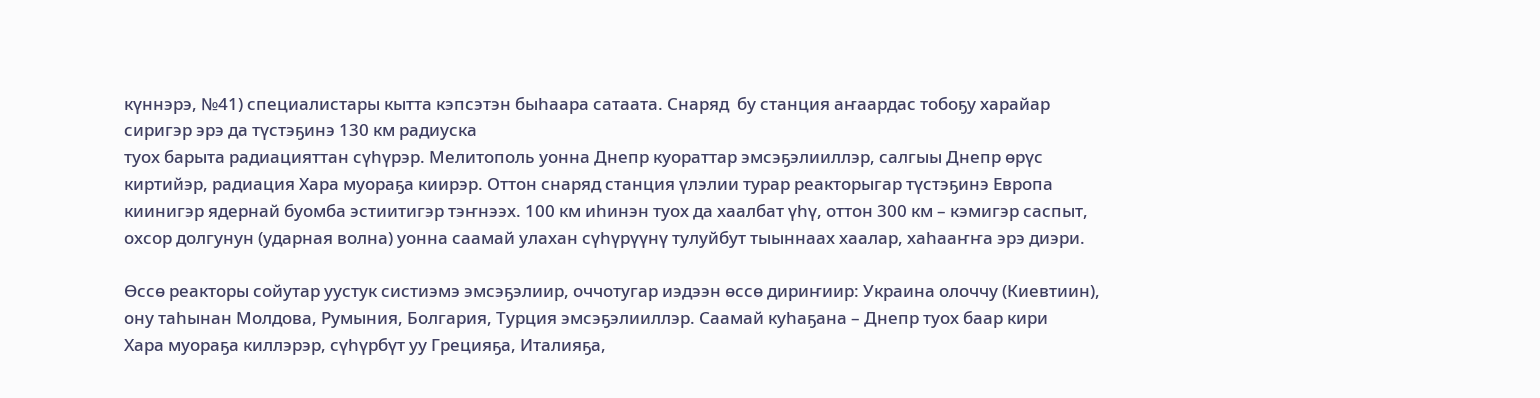күннэрэ, №41) специалистары кытта кэпсэтэн быһаара сатаата. Снаряд  бу станция аҥаардас тобоҕу харайар сиригэр эрэ да түстэҕинэ 130 км радиуска
туох барыта радиацияттан сүһүрэр. Мелитополь уонна Днепр куораттар эмсэҕэлииллэр, салгыы Днепр өрүс киртийэр, радиация Хара муораҕа киирэр. Оттон снаряд станция үлэлии турар реакторыгар түстэҕинэ Европа
киинигэр ядернай буомба эстиитигэр тэҥнээх. 100 км иһинэн туох да хаалбат үһү, оттон 300 км – кэмигэр саспыт, охсор долгунун (ударная волна) уонна саамай улахан сүһүрүүнү тулуйбут тыыннаах хаалар, хаһааҥҥа эрэ диэри.

Өссө реакторы сойутар уустук систиэмэ эмсэҕэлиир, оччотугар иэдээн өссө дириҥиир: Украина олоччу (Киевтиин), ону таһынан Молдова, Румыния, Болгария, Турция эмсэҕэлииллэр. Саамай куһаҕана – Днепр туох баар кири
Хара муораҕа киллэрэр, сүһүрбүт уу Грецияҕа, Италияҕа,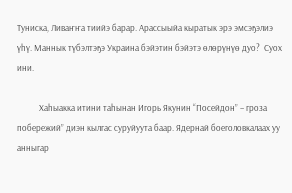Туниска, Ливаҥҥа тиийэ барар. Арассыыйа кыратык эрэ эмсэҕэлиэ үһү. Маннык түбэлтэҕэ Украина бэйэтин бэйэтэ өлөрүнүө дуо?  Суох ини.

           Хаһыакка итини таһынан Игорь Якунин “Посейдон” – гроза побережий” диэн кылгас суруйуута баар. Ядернай боеголовкалаах уу анныгар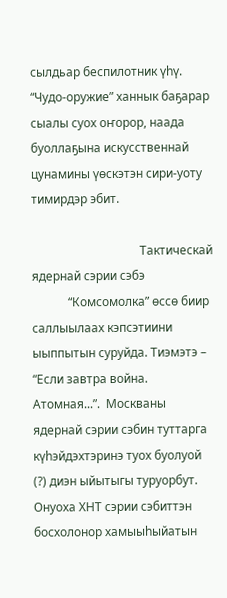сылдьар беспилотник үһү. “Чудо-оружие” ханнык баҕарар сыалы суох оҥорор, наада
буоллаҕына искусственнай цунамины үөскэтэн сири-уоту тимирдэр эбит.

                                    Тактическай ядернай сэрии сэбэ
            “Комсомолка” өссө биир саллыылаах кэпсэтиини ыыппытын суруйда. Тиэмэтэ – “Если завтра война. Атомная...”.  Москваны ядернай сэрии сэбин туттарга күһэйдэхтэринэ туох буолуой (?) диэн ыйытыгы туруорбут. Онуоха ХНТ сэрии сэбиттэн босхолонор хамыыһыйатын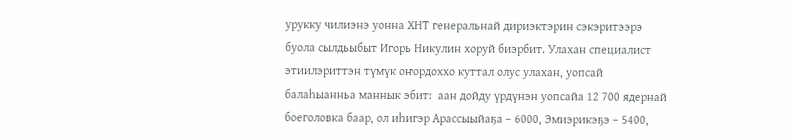урукку чилиэнэ уонна ХНТ генеральнай дириэктэрин сэкэритээрэ буола сылдьыбыт Игорь Никулин хоруй биэрбит. Улахан специалист этиилэриттэн түмүк оҥордоххо куттал олус улахан, уопсай балаһыанньа маннык эбит:  аан дойду үрдүнэн уопсайа 12 700 ядернай боеголовка баар, ол иһигэр Арассыыйаҕа – 6000, Эмиэрикэҕэ – 5400,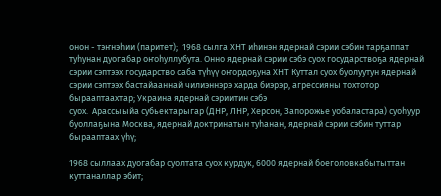онон - тэҥнэһии (паритет);  1968 сылга ХНТ иһинэн ядернай сэрии сэбин тарҕаппат туһунан дуогабар оҥоһуллубута. Онно ядернай сэрии сэбэ суох государствоҕа ядернай сэрии сэптээх государство саба түһүү оҥордоҕуна ХНТ Куттал суох буолуутун ядернай сэрии сэптээх бастайааннай чилиэннэрэ харда биэрэр, агрессияны тохтотор бырааптаахтар; Украина ядернай сэриитин сэбэ
суох.  Арассыыйа субьектарыгар (ДНР, ЛНР, Херсон, Запорожье уобаластара) суоһуур буоллаҕына Москва, ядернай доктринатын туһанан, ядернай сэрии сэбин туттар бырааптаах үһү;

1968 сыллаах дуогабар суолтата суох курдук, 6000 ядернай боеголовкабытыттан куттаналлар эбит;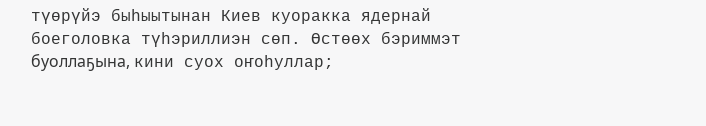түөрүйэ быһыытынан Киев куоракка ядернай боеголовка түһэриллиэн сөп. Өстөөх бэриммэт буоллаҕына, кини суох оҥоһуллар;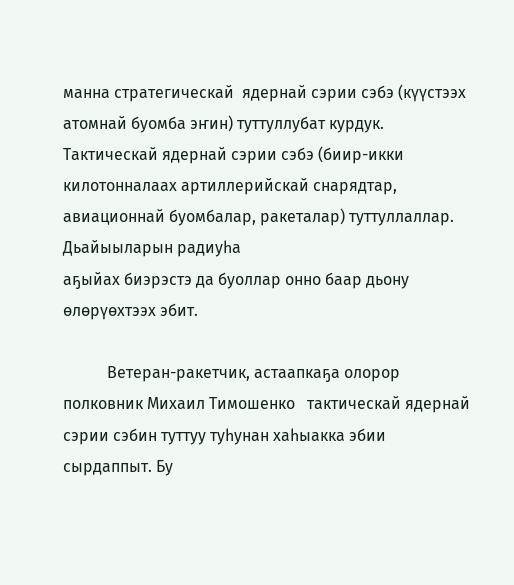манна стратегическай  ядернай сэрии сэбэ (күүстээх атомнай буомба эҥин) туттуллубат курдук. Тактическай ядернай сэрии сэбэ (биир-икки килотонналаах артиллерийскай снарядтар, авиационнай буомбалар, ракеталар) туттуллаллар. Дьайыыларын радиуһа
аҕыйах биэрэстэ да буоллар онно баар дьону өлөрүөхтээх эбит.

           Ветеран-ракетчик, астаапкаҕа олорор полковник Михаил Тимошенко   тактическай ядернай сэрии сэбин туттуу туһунан хаһыакка эбии сырдаппыт. Бу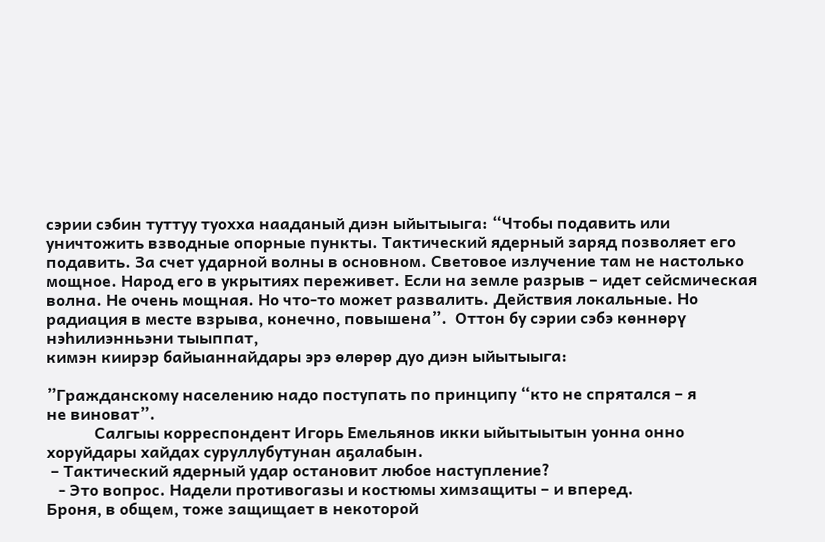сэрии сэбин туттуу туохха нааданый диэн ыйытыыга: “Чтобы подавить или уничтожить взводные опорные пункты. Тактический ядерный заряд позволяет его подавить. За счет ударной волны в основном. Световое излучение там не настолько мощное. Народ его в укрытиях переживет. Если на земле разрыв – идет сейсмическая волна. Не очень мощная. Но что-то может развалить. Действия локальные. Но радиация в месте взрыва, конечно, повышена”.  Оттон бу сэрии сэбэ көннөрү нэһилиэнньэни тыыппат,
кимэн киирэр байыаннайдары эрэ өлөрөр дуо диэн ыйытыыга:

”Гражданскому населению надо поступать по принципу “кто не спрятался – я
не виноват”.
            Салгыы корреспондент Игорь Емельянов икки ыйытыытын уонна онно
хоруйдары хайдах суруллубутунан аҕалабын.
 – Тактический ядерный удар остановит любое наступление?
   - Это вопрос. Надели противогазы и костюмы химзащиты – и вперед.
Броня, в общем, тоже защищает в некоторой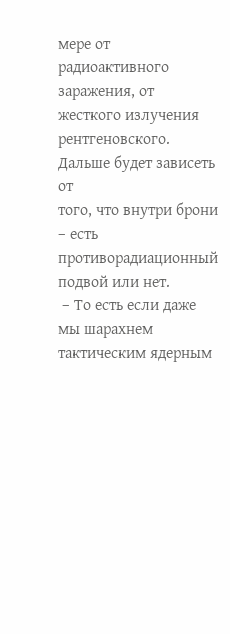мере от радиоактивного
заражения, от жесткого излучения рентгеновского. Дальше будет зависеть от
того, что внутри брони – есть противорадиационный подвой или нет.
 – То есть если даже мы шарахнем тактическим ядерным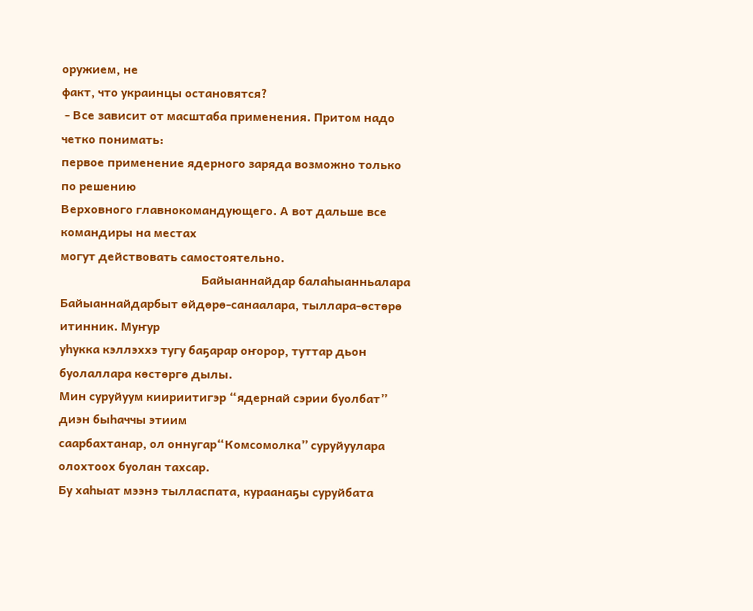оружием, не
факт, что украинцы остановятся?
 - Все зависит от масштаба применения. Притом надо четко понимать:
первое применение ядерного заряда возможно только по решению
Верховного главнокомандующего. А вот дальше все командиры на местах
могут действовать самостоятельно.
                                               Байыаннайдар балаһыанньалара
Байыаннайдарбыт өйдөрө-санаалара, тыллара-өстөрө итинник. Муҥур
уһукка кэллэххэ тугу баҕарар оҥорор, туттар дьон буолаллара көстөргө дылы.
Мин суруйуум киириитигэр “ядернай сэрии буолбат” диэн быһаччы этиим
саарбахтанар, ол оннугар“Комсомолка” суруйуулара олохтоох буолан тахсар.
Бу хаһыат мээнэ тылласпата, кураанаҕы суруйбата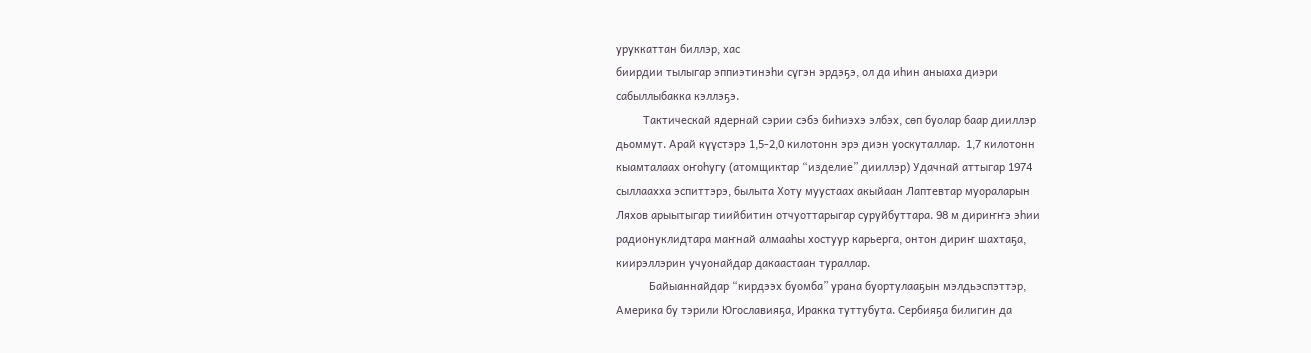уруккаттан биллэр, хас
биирдии тылыгар эппиэтинэһи сүгэн эрдэҕэ, ол да иһин аныаха диэри
сабыллыбакка кэллэҕэ.
         Тактическай ядернай сэрии сэбэ биһиэхэ элбэх, сөп буолар баар дииллэр
дьоммут. Арай күүстэрэ 1,5-2,0 килотонн эрэ диэн уоскуталлар.  1,7 килотонн
кыамталаах оҥоһугу (атомщиктар “изделие” дииллэр) Удачнай аттыгар 1974
сыллаахха эспиттэрэ, былыта Хоту муустаах акыйаан Лаптевтар муораларын
Ляхов арыытыгар тиийбитин отчуоттарыгар суруйбуттара. 98 м дириҥҥэ эһии
радионуклидтара маҥнай алмааһы хостуур карьерга, онтон дириҥ шахтаҕа,
киирэллэрин учуонайдар дакаастаан тураллар.
           Байыаннайдар “кирдээх буомба” урана буортулааҕын мэлдьэспэттэр,
Америка бу тэрили Югославияҕа, Иракка туттубута. Сербияҕа билигин да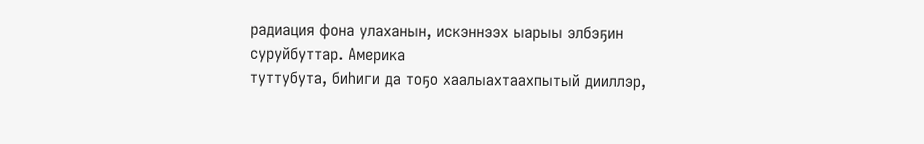радиация фона улаханын, искэннээх ыарыы элбэҕин суруйбуттар. Америка
туттубута, биһиги да тоҕо хаалыахтаахпытый дииллэр,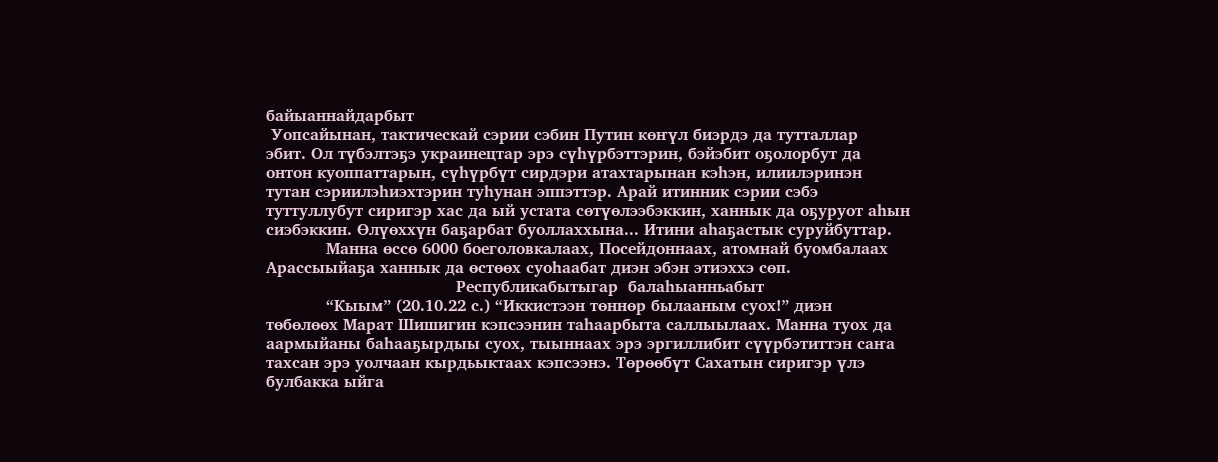байыаннайдарбыт
 Уопсайынан, тактическай сэрии сэбин Путин көҥүл биэрдэ да тутталлар
эбит. Ол түбэлтэҕэ украинецтар эрэ сүһүрбэттэрин, бэйэбит оҕолорбут да
онтон куоппаттарын, сүһүрбүт сирдэри атахтарынан кэһэн, илиилэринэн
тутан сэриилэһиэхтэрин туһунан эппэттэр. Арай итинник сэрии сэбэ
туттуллубут сиригэр хас да ый устата сөтүөлээбэккин, ханнык да оҕуруот аһын
сиэбэккин. Өлүөххүн баҕарбат буоллаххына... Итини аһаҕастык суруйбуттар.
            Манна өссө 6000 боеголовкалаах, Посейдоннаах, атомнай буомбалаах
Арассыыйаҕа ханнык да өстөөх суоһаабат диэн эбэн этиэххэ сөп.
                                      Республикабытыгар  балаһыанньабыт
            “Кыым” (20.10.22 с.) “Иккистээн төннөр былааным суох!” диэн
төбөлөөх Марат Шишигин кэпсээнин таһаарбыта саллыылаах. Манна туох да
аармыйаны баһааҕырдыы суох, тыыннаах эрэ эргиллибит сүүрбэтиттэн саҥа
тахсан эрэ уолчаан кырдьыктаах кэпсээнэ. Төрөөбүт Сахатын сиригэр үлэ
булбакка ыйга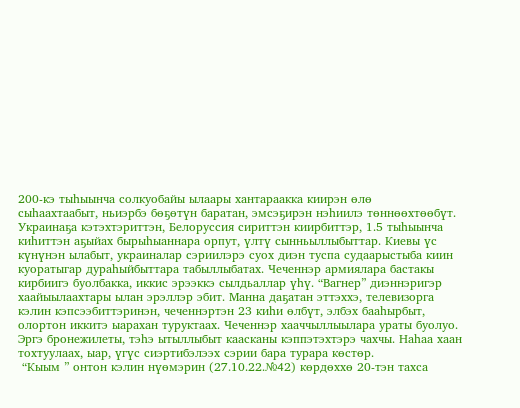200-кэ тыһыынча солкуобайы ылаары хантараакка киирэн өлө
сыһаахтаабыт, ньиэрбэ бөҕөтүн баратан, эмсэҕирэн нэһиилэ төннөөхтөөбүт.
Украинаҕа кэтэхтэриттэн, Белоруссия сириттэн киирбиттэр, 1.5 тыһыынча
киһиттэн аҕыйах бырыһыаннара орпут, үлтү сынньыллыбыттар. Киевы үс
күнүнэн ылабыт, украиналар сэриилэрэ суох диэн туспа судаарыстыба киин
куоратыгар дураһыйбыттара табыллыбатах. Чеченнэр армиялара бастакы
кирбиигэ буолбакка, иккис эрээккэ сылдьаллар үһү. “Вагнер” диэннэригэр
хаайыылаахтары ылан эрэллэр эбит. Манна даҕатан эттэххэ, телевизорга
кэлин кэпсээбиттэринэн, чеченнэртэн 23 киһи өлбүт, элбэх бааһырбыт,
олортон иккитэ ыарахан туруктаах. Чеченнэр хааччыллыылара ураты буолуо.
Эргэ бронежилеты, тэһэ ытыллыбыт каасканы кэппэтэхтэрэ чахчы. Наһаа хаан
тохтуулаах, ыар, үгүс сиэртибэлээх сэрии бара турара көстөр.
 “Кыым ” онтон кэлин нүөмэрин (27.10.22.№42) көрдөххө 20-тэн тахса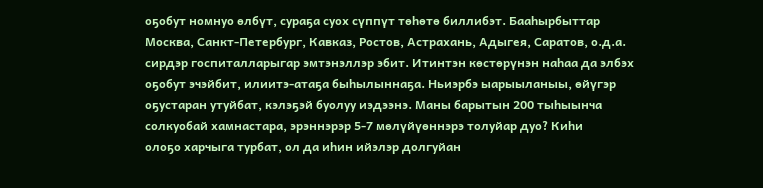оҕобут номнуо өлбүт, сураҕа суох сүппүт төһөтө биллибэт. Бааһырбыттар
Москва, Санкт-Петербург, Кавказ, Ростов, Астрахань, Адыгея, Саратов, о.д.а.
сирдэр госпиталларыгар эмтэнэллэр эбит. Итинтэн көстөрүнэн наһаа да элбэх
оҕобут эчэйбит, илиитэ-атаҕа быһылыннаҕа. Ньиэрбэ ыарыыланыы, өйүгэр
оҕустаран утуйбат, кэлэҕэй буолуу иэдээнэ. Маны барытын 200 тыһыынча
солкуобай хамнастара, эрэннэрэр 5-7 мөлүйүөннэрэ толуйар дуо? Киһи
олоҕо харчыга турбат, ол да иһин ийэлэр долгуйан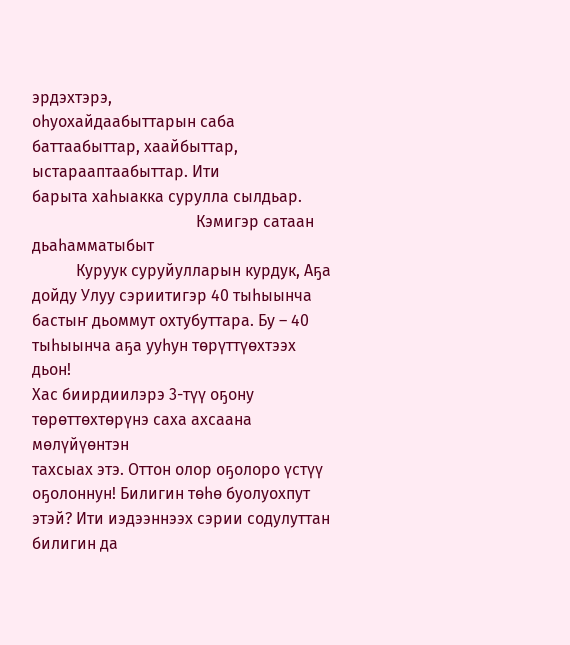эрдэхтэрэ,
оһуохайдаабыттарын саба баттаабыттар, хаайбыттар, ыстарааптаабыттар. Ити
барыта хаһыакка сурулла сылдьар.
                                         Кэмигэр сатаан дьаһамматыбыт
           Куруук суруйулларын курдук, Аҕа дойду Улуу сэриитигэр 40 тыһыынча
бастыҥ дьоммут охтубуттара. Бу – 40 тыһыынча аҕа ууһун төрүттүөхтээх дьон!
Хас биирдиилэрэ 3-түү оҕону төрөттөхтөрүнэ саха ахсаана мөлүйүөнтэн
тахсыах этэ. Оттон олор оҕолоро үстүү оҕолоннун! Билигин төһө буолуохпут
этэй? Ити иэдээннээх сэрии содулуттан билигин да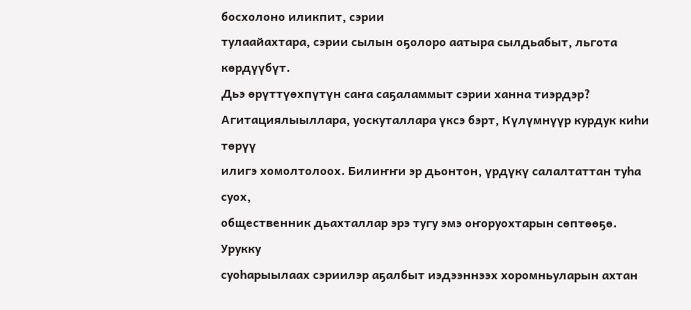босхолоно иликпит, сэрии
тулаайахтара, сэрии сылын оҕолоро аатыра сылдьабыт, льгота көрдүүбүт.
Дьэ өрүттүөхпүтүн саҥа саҕаламмыт сэрии ханна тиэрдэр?
Агитациялыыллара, уоскуталлара үксэ бэрт, Күлүмнүүр курдук киһи төрүү
илигэ хомолтолоох. Билиҥҥи эр дьонтон, үрдүкү салалтаттан туһа суох,
общественник дьахталлар эрэ тугу эмэ оҥоруохтарын сөптөөҕө. Урукку
суоһарыылаах сэриилэр аҕалбыт иэдээннээх хоромньуларын ахтан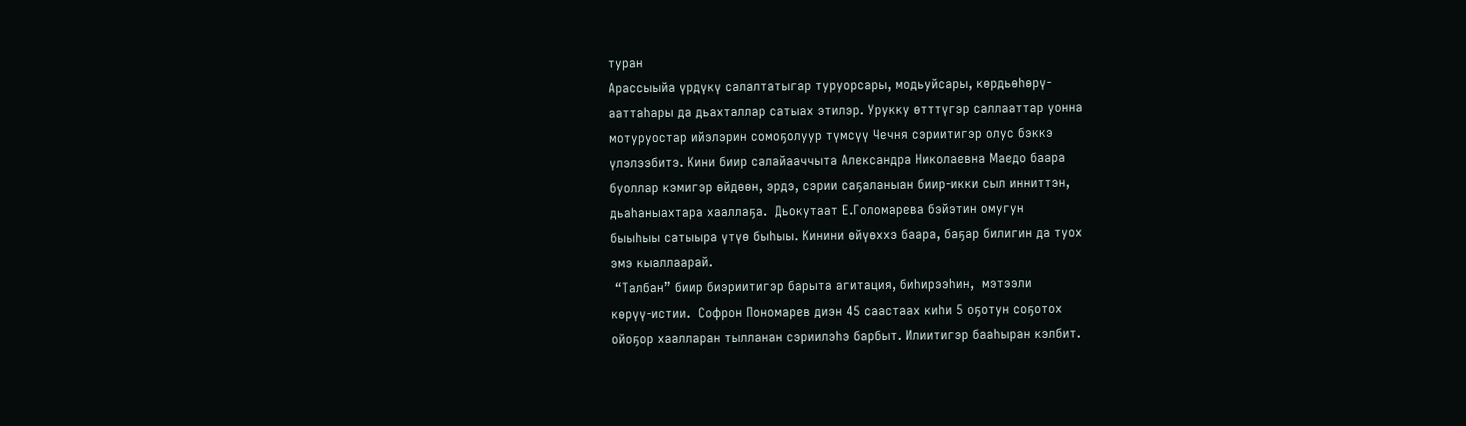туран
Арассыыйа үрдүкү салалтатыгар туруорсары, модьуйсары, көрдьөһөрү-
ааттаһары да дьахталлар сатыах этилэр. Урукку өтттүгэр саллааттар уонна
мотуруостар ийэлэрин сомоҕолуур түмсүү Чечня сэриитигэр олус бэккэ
үлэлээбитэ. Кини биир салайааччыта Александра Николаевна Маедо баара
буоллар кэмигэр өйдөөн, эрдэ, сэрии саҕаланыан биир-икки сыл инниттэн,
дьаһаныахтара хааллаҕа.  Дьокутаат Е.Голомарева бэйэтин омугун
быыһыы сатыыра үтүө быһыы. Кинини өйүөххэ баара, баҕар билигин да туох
эмэ кыаллаарай.
 “Талбан” биир биэриитигэр барыта агитация, биһирээһин,  мэтээли
көрүү-истии.  Софрон Пономарев диэн 45 саастаах киһи 5 оҕотун соҕотох
ойоҕор хаалларан тылланан сэриилэһэ барбыт. Илиитигэр бааһыран кэлбит.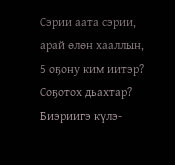Сэрии аата сэрии, арай өлөн хааллын, 5 оҕону ким иитэр? Соҕотох дьахтар?
Биэриигэ күлэ-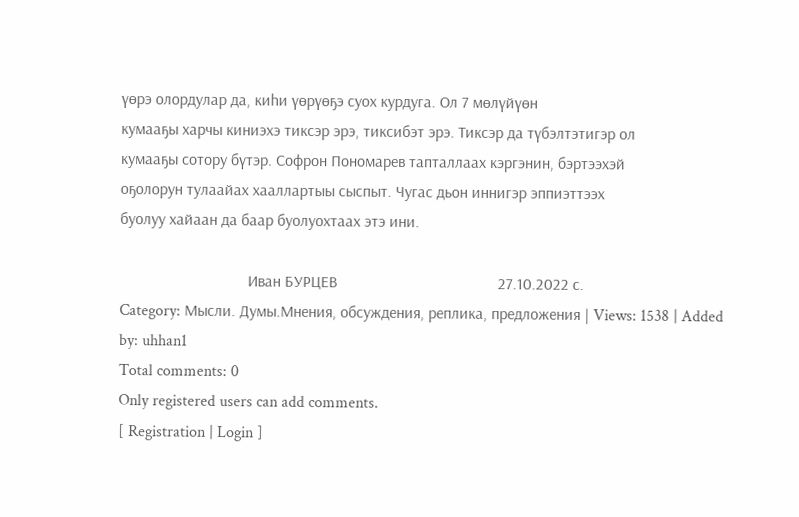үөрэ олордулар да, киһи үөрүөҕэ суох курдуга. Ол 7 мөлүйүөн
кумааҕы харчы киниэхэ тиксэр эрэ, тиксибэт эрэ. Тиксэр да түбэлтэтигэр ол
кумааҕы сотору бүтэр. Софрон Пономарев тапталлаах кэргэнин, бэртээхэй
оҕолорун тулаайах хааллартыы сыспыт. Чугас дьон иннигэр эппиэттээх
буолуу хайаан да баар буолуохтаах этэ ини.

                                Иван БУРЦЕВ                                        27.10.2022 с.
Category: Мысли. Думы.Мнения, обсуждения, реплика, предложения | Views: 1538 | Added by: uhhan1
Total comments: 0
Only registered users can add comments.
[ Registration | Login ]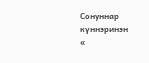Сонуннар күннэринэн
«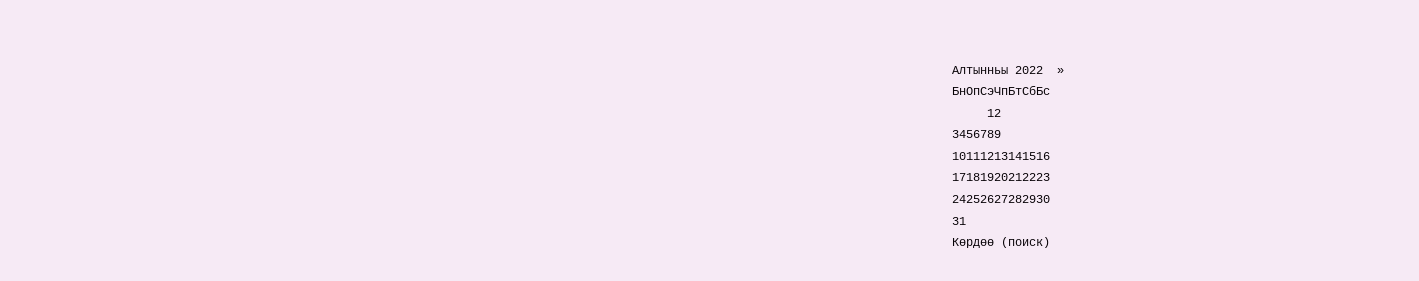Алтынньы 2022  »
БнОпСэЧпБтСбБс
     12
3456789
10111213141516
17181920212223
24252627282930
31
Көрдөө (поиск)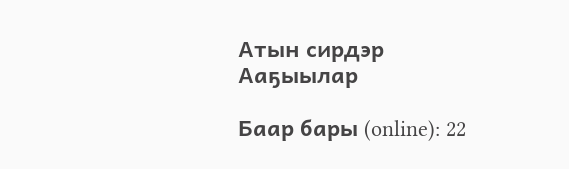Атын сирдэр
Ааҕыылар

Баар бары (online): 22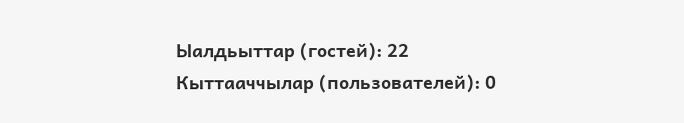Ыалдьыттар (гостей): 22
Кыттааччылар (пользователей): 0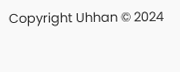Copyright Uhhan © 2024